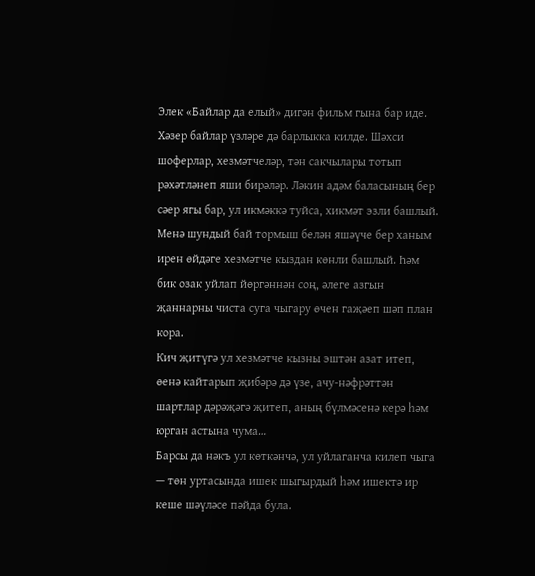Элек «Байлар да елый» дигән фильм гына бар иде. Хәзер байлар үзләре дә барлыкка килде. Шәхси шоферлар, хезмәтчеләр, тән сакчылары тотып рәхәтләнеп яши бирәләр. Ләкин адәм баласының бер сәер ягы бар, ул икмәккә туйса, хикмәт эзли башлый.
Менә шундый бай тормыш белән яшәүче бер ханым ирен өйдәге хезмәтче кыздан көнли башлый. Һәм бик озак уйлап йөргәннән соң, әлеге азгын җаннарны чиста суга чыгару өчен гаҗәеп шәп план кора.
Кич җитүгә ул хезмәтче кызны эштән азат итеп, өенә кайтарып җибәрә дә үзе, ачу-нәфрәттән шартлар дәрәҗәгә җитеп, аның бүлмәсенә керә һәм юрган астына чума…
Барсы да нәкъ ул көткәнчә, ул уйлаганча килеп чыга — төн уртасында ишек шыгырдый һәм ишектә ир кеше шәүләсе пәйда була.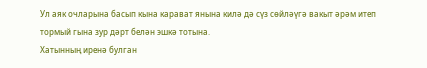Ул аяк очларына басып кына карават янына килә дә сүз сөйләүгә вакыт әрәм итеп тормый гына зур дәрт белән эшкә тотына.
Хатынның иренә булган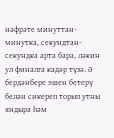нәфрәте минуттан-минутка, секундтан-секундка арта бара, ләкин ул финалга кадәр түзә. Ә бердәнбере эшен бетерү белән сикереп торып утны яндыра һәм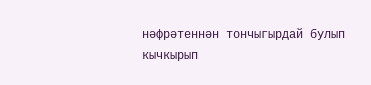нәфрәтеннән тончыгырдай булып кычкырып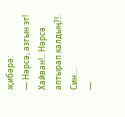җибәрә:
— Нәрсә, азгын эт! Хайван!.. Нәрсә аптырап калдың?!. Син…
—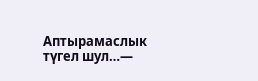Аптырамаслык түгел шул…—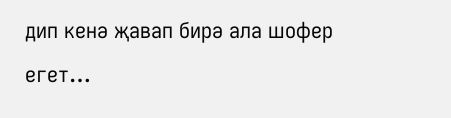дип кенә җавап бирә ала шофер егет…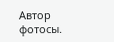Автор фотосы.